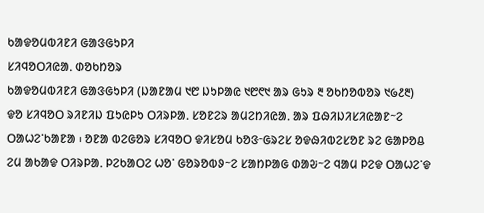ᱠᱟᱫᱚᱢᱵᱤᱱᱤ ᱜᱟᱝᱜᱩᱞᱤ
ᱥᱤᱧᱚᱛᱤᱭᱟᱹ ᱰᱚᱠᱴᱚᱨ
ᱠᱟᱫᱚᱢᱵᱤᱱᱤ ᱜᱟᱝᱜᱩᱞᱤ (ᱡᱟᱱᱟᱢ ᱑᱘ ᱡᱩᱞᱟᱭ ᱑᱘᱖᱑ ᱟᱨ ᱜᱩᱨ ᱓ ᱚᱠᱴᱚᱵᱚᱨ ᱑᱙᱒᱓) ᱫᱚ ᱥᱤᱧᱚᱛ ᱨᱤᱱᱤᱡ ᱯᱩᱭᱞᱩ ᱛᱤᱨᱞᱟᱹ ᱥᱚᱱᱮᱨ ᱟᱢᱮᱴᱤᱭᱟᱹ ᱟᱨ ᱯᱷᱤᱡᱤᱥᱤᱭᱟᱱᱻᱮ ᱛᱟᱦᱮᱸᱠᱟᱱᱟ ᱾ ᱚᱱᱟ ᱵᱮᱜᱚᱨ ᱥᱤᱧᱚᱛ ᱫᱤᱥᱚᱢ ᱠᱚᱝᱼᱜᱨᱮᱥ ᱚᱫᱷᱤᱵᱮᱥᱚᱱ ᱨᱮ ᱜᱟᱞᱚᱪ ᱮᱢ ᱟᱠᱟᱫ ᱛᱤᱨᱞᱟᱹ ᱞᱮᱠᱟᱛᱮ ᱦᱚᱸ ᱜᱚᱨᱚᱵᱽᱻᱮ ᱥᱟᱴᱞᱟᱜ ᱰᱟᱶᱻᱮ ᱧᱟᱢ ᱞᱮᱫ ᱛᱟᱦᱮᱸᱫ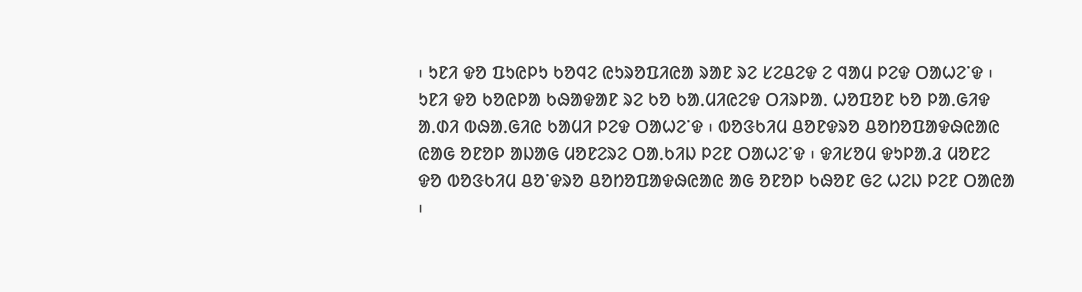᱾ ᱩᱱᱤ ᱫᱚ ᱯᱩᱭᱞᱩ ᱠᱚᱧᱮ ᱭᱩᱨᱚᱯᱤᱭᱟ ᱨᱟᱱ ᱨᱮ ᱥᱮᱪᱮᱫ ᱮ ᱧᱟᱢ ᱞᱮᱫ ᱛᱟᱦᱮᱸᱫ ᱾ ᱩᱱᱤ ᱫᱚ ᱠᱚᱭᱞᱟ ᱠᱷᱟᱫᱟᱱ ᱨᱮ ᱠᱚ ᱠᱟᱹᱢᱤᱭᱮᱫ ᱛᱤᱨᱞᱟᱹ ᱦᱚᱯᱚᱱ ᱠᱚ ᱞᱟᱹᱜᱤᱫ ᱟᱹᱰᱤ ᱵᱷᱟᱹᱜᱤᱭ ᱠᱟᱢᱤ ᱞᱮᱫ ᱛᱟᱦᱮᱸᱫ ᱾ ᱵᱚᱝᱠᱤᱢ ᱪᱚᱱᱫᱨᱚ ᱪᱚᱴᱚᱯᱟᱫᱷᱭᱟᱭ ᱭᱟᱜ ᱚᱱᱚᱞ ᱟᱡᱟᱜ ᱢᱚᱱᱮᱨᱮ ᱛᱟᱹᱠᱤᱡ ᱞᱮᱱ ᱛᱟᱦᱮᱸᱫ ᱾ ᱫᱤᱥᱚᱢ ᱫᱩᱞᱟᱹᱲ ᱢᱚᱱᱮ ᱫᱚ ᱵᱚᱝᱠᱤᱢ ᱪᱚᱸᱫᱨᱚ ᱪᱚᱴᱚᱯᱟᱫᱷᱭᱟᱭ ᱟᱜ ᱚᱱᱚᱞ ᱠᱷᱚᱱ ᱜᱮ ᱦᱮᱡ ᱞᱮᱱ ᱛᱟᱭᱟ ᱾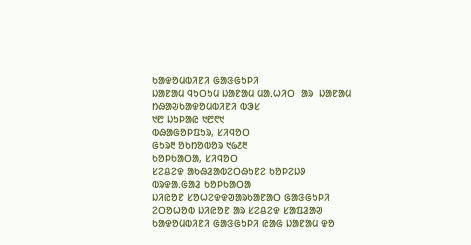ᱠᱟᱫᱚᱢᱵᱤᱱᱤ ᱜᱟᱝᱜᱩᱞᱤ
ᱡᱟᱱᱟᱢ ᱧᱩᱛᱩᱢ ᱡᱟᱱᱟᱢ ᱢᱟᱹᱦᱤᱛ  ᱟᱨ  ᱡᱟᱱᱟᱢ ᱴᱷᱟᱶᱠᱟᱫᱚᱢᱵᱤᱱᱤ ᱵᱳᱥ
᱑᱘ ᱡᱩᱞᱟᱭ ᱑᱘᱖᱑
ᱵᱷᱟᱜᱚᱞᱯᱩᱨ, ᱥᱤᱧᱚᱛ
ᱜᱩᱨ᱓ ᱚᱠᱴᱚᱵᱚᱨ ᱑᱙᱒᱓
ᱠᱚᱞᱠᱟᱛᱟ, ᱥᱤᱧᱚᱛ
ᱥᱮᱪᱮᱫ ᱟᱠᱷᱲᱟᱵᱮᱛᱷᱩᱱᱮ ᱠᱚᱞᱮᱡᱽ
ᱵᱨᱫᱟᱹᱜᱟᱲ ᱠᱚᱞᱠᱟᱛᱟ
ᱡᱤᱭᱚᱱ ᱥᱚᱦᱮᱫᱫᱣᱟᱨᱠᱟᱱᱟᱛ ᱜᱟᱝᱜᱩᱞᱤ
ᱮᱛᱚᱦᱚᱵ ᱡᱤᱭᱚᱱ ᱟᱨ ᱥᱮᱪᱮᱫ ᱥᱟᱯᱲᱟᱣ
ᱠᱟᱫᱚᱢᱵᱤᱱᱤ ᱜᱟᱝᱜᱩᱞᱤ ᱭᱟᱜ ᱡᱟᱱᱟᱢ ᱫᱚ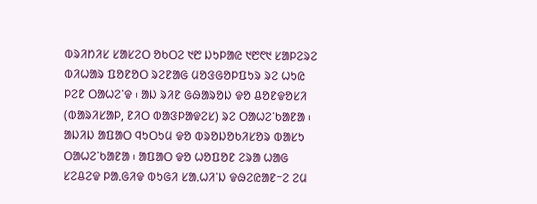ᱵᱨᱤᱴᱤᱥ ᱥᱟᱥᱮᱛ ᱚᱠᱛᱮ ᱑᱘ ᱡᱩᱞᱟᱭ ᱑᱘᱖᱑ ᱥᱟᱞᱮᱨᱮ ᱵᱤᱦᱟᱨ ᱯᱚᱱᱚᱛ ᱨᱮᱱᱟᱜ ᱢᱚᱝᱜᱚᱞᱯᱩᱨ ᱨᱮ ᱦᱩᱭ ᱞᱮᱱ ᱛᱟᱦᱮᱸᱫ ᱾ ᱟᱡ ᱨᱤᱱ ᱜᱷᱟᱨᱚᱡ ᱫᱚ ᱪᱚᱱᱫᱚᱥᱤ (ᱵᱟᱨᱤᱥᱟᱞ, ᱱᱤᱛ ᱵᱟᱝᱞᱟᱫᱮᱥ) ᱨᱮ ᱛᱟᱦᱮᱸᱠᱟᱱᱟ ᱾ ᱟᱡᱤᱡ ᱟᱯᱟᱛ ᱧᱩᱛᱩᱢ ᱫᱚ ᱵᱨᱚᱡᱚᱠᱤᱥᱚᱨ ᱵᱟᱥᱩ ᱛᱟᱦᱮᱸᱠᱟᱱᱟ ᱾ ᱟᱯᱟᱛ ᱫᱚ ᱦᱚᱯᱚᱱ ᱮᱨᱟ ᱦᱟᱜ ᱥᱮᱪᱮᱫ ᱞᱟᱹᱜᱤᱫ ᱵᱩᱜᱤ ᱥᱟᱹᱦᱤᱸᱡ ᱫᱷᱮᱭᱟᱱᱻᱮ ᱮᱢ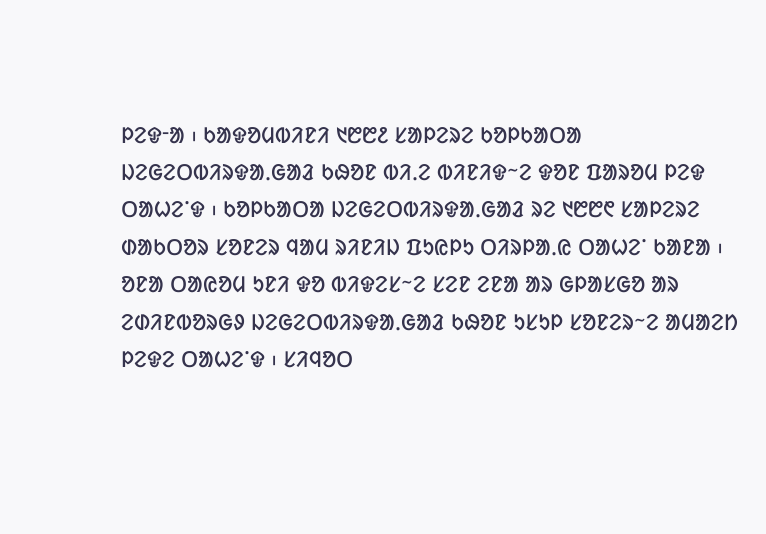ᱞᱮᱫᱼᱟ ᱾ ᱠᱟᱫᱚᱢᱵᱤᱱᱤ ᱑᱘᱘᱒ ᱥᱟᱞᱮᱨᱮ ᱠᱚᱞᱠᱟᱛᱟ ᱡᱮᱜᱮᱛᱵᱤᱨᱫᱟᱹᱜᱟᱲ ᱠᱷᱚᱱ ᱵᱤᱹᱮ ᱵᱤᱱᱤᱫᱻᱮ ᱫᱚᱱ ᱯᱟᱨᱚᱢ ᱞᱮᱫ ᱛᱟᱦᱮᱸᱫ ᱾ ᱠᱚᱞᱠᱟᱛᱟ ᱡᱮᱜᱮᱛᱵᱤᱨᱫᱟᱹᱜᱟᱲ ᱨᱮ ᱑᱘᱘᱖ ᱥᱟᱞᱮᱨᱮ ᱰᱟᱠᱛᱚᱨ ᱥᱚᱱᱮᱨ ᱧᱟᱢ ᱨᱤᱱᱤᱡ ᱯᱩᱭᱞᱩ ᱛᱤᱨᱞᱟᱹᱭ ᱛᱟᱦᱮᱸ ᱠᱟᱱᱟ ᱾ ᱚᱱᱟ ᱛᱟᱭᱚᱢ ᱩᱱᱤ ᱫᱚ ᱵᱤᱫᱮᱥᱻᱮ ᱥᱮᱱ ᱮᱱᱟ ᱟᱨ ᱜᱞᱟᱥᱜᱚ ᱟᱨ ᱮᱰᱤᱱᱵᱚᱨᱜᱽ ᱡᱮᱜᱮᱛᱵᱤᱨᱫᱟᱹᱜᱟᱲ ᱠᱷᱚᱱ ᱩᱥᱩᱞ ᱥᱚᱱᱮᱨᱻᱮ ᱟᱢᱟᱮᱴ ᱞᱮᱫᱮ ᱛᱟᱦᱮᱸᱫ ᱾ ᱥᱤᱧᱚᱛ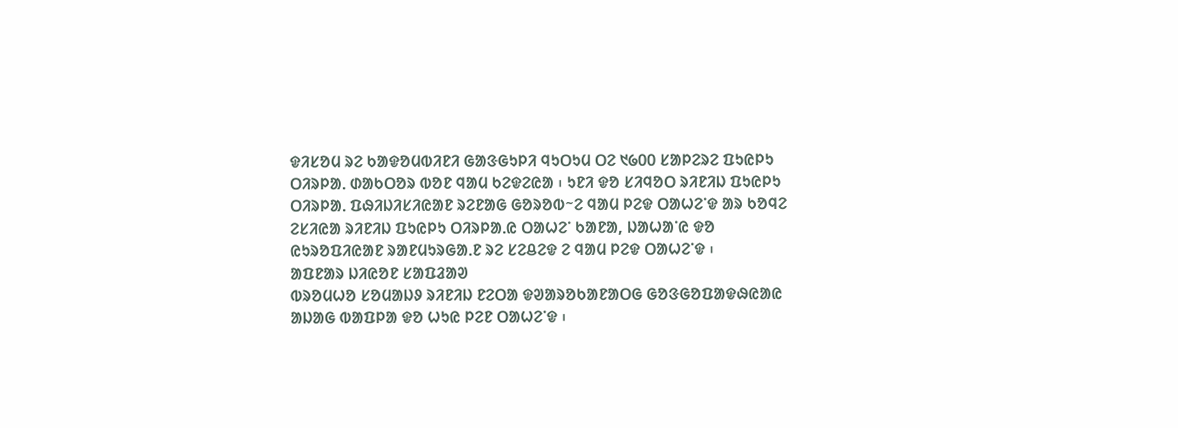ᱫᱤᱥᱚᱢ ᱨᱮ ᱠᱟᱫᱚᱢᱵᱤᱱᱤ ᱜᱟᱝᱜᱩᱞᱤ ᱧᱩᱛᱩᱢ ᱛᱮ ᱑᱙᱐᱐ ᱥᱟᱞᱮᱨᱮ ᱯᱩᱭᱞᱩ ᱛᱤᱨᱞᱟᱹ ᱰᱟᱠᱛᱚᱨ ᱵᱚᱱ ᱧᱟᱢ ᱠᱮᱫᱮᱭᱟ ᱾ ᱩᱱᱤ ᱫᱚ ᱥᱤᱧᱚᱛ ᱨᱤᱱᱤᱡ ᱯᱩᱭᱞᱩ ᱛᱤᱨᱞᱟᱹ ᱯᱷᱤᱡᱤᱥᱤᱭᱟᱱ ᱨᱮᱱᱟᱜ ᱜᱚᱨᱚᱵᱻᱮ ᱧᱟᱢ ᱞᱮᱫ ᱛᱟᱦᱮᱸᱫ ᱟᱨ ᱠᱚᱧᱮ ᱮᱥᱤᱭᱟ ᱨᱤᱱᱤᱡ ᱯᱩᱭᱞᱩ ᱛᱤᱨᱞᱟᱹᱭ ᱛᱟᱦᱮᱸ ᱠᱟᱱᱟ, ᱡᱟᱦᱟᱸᱭ ᱫᱚ ᱭᱩᱨᱚᱯᱤᱭᱟᱱ ᱨᱟᱱᱢᱩᱨᱜᱟᱹᱱ ᱨᱮ ᱥᱮᱪᱮᱫ ᱮ ᱧᱟᱢ ᱞᱮᱫ ᱛᱟᱦᱮᱸᱫ ᱾
ᱟᱯᱱᱟᱨ ᱡᱤᱭᱚᱱ ᱥᱟᱯᱲᱟᱣ
ᱵᱨᱚᱢᱦᱚ ᱥᱚᱢᱟᱡᱽ ᱨᱤᱱᱤᱡ ᱱᱮᱛᱟ ᱫᱣᱟᱨᱚᱠᱟᱱᱟᱛᱜ ᱜᱚᱝᱜᱚᱯᱟᱫᱷᱭᱟᱭ ᱟᱡᱟᱜ ᱵᱟᱯᱞᱟ ᱫᱚ ᱦᱩᱭ ᱞᱮᱱ ᱛᱟᱦᱮᱸᱫ ᱾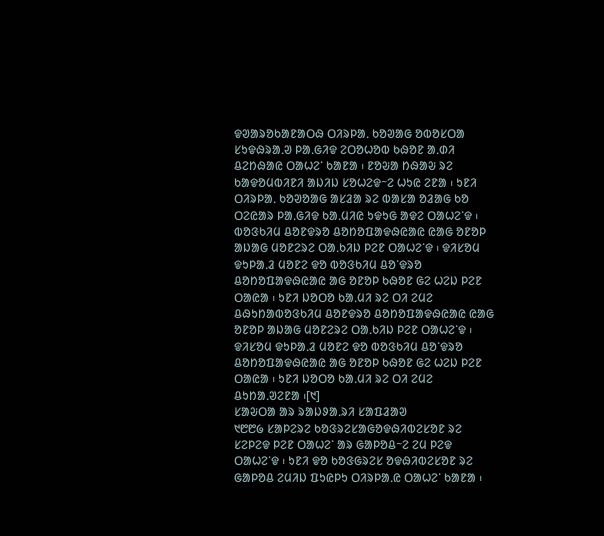ᱫᱣᱟᱨᱚᱠᱟᱱᱟᱛᱷ ᱛᱤᱨᱞᱟᱹ ᱠᱚᱣᱟᱜ ᱚᱵᱚᱥᱛᱟ ᱥᱩᱫᱷᱨᱟᱹᱣ ᱞᱟᱹᱜᱤᱫ ᱮᱛᱚᱦᱚᱵ ᱠᱷᱚᱱ ᱟᱹᱰᱤ ᱪᱮᱴᱷᱟᱭ ᱛᱟᱦᱮᱸ ᱠᱟᱱᱟ ᱾ ᱱᱚᱶᱟ ᱴᱷᱟᱶ ᱨᱮ ᱠᱟᱫᱚᱢᱵᱤᱱᱤ ᱟᱡᱤᱡ ᱥᱚᱦᱮᱫᱻᱮ ᱦᱩᱭ ᱮᱱᱟ ᱾ ᱩᱱᱤ ᱛᱤᱨᱞᱟᱹ ᱠᱚᱣᱚᱟᱜ ᱟᱥᱲᱟ ᱨᱮ ᱵᱟᱥᱟ ᱚᱲᱟᱜ ᱠᱚ ᱛᱮᱭᱟᱨ ᱞᱟᱹᱜᱤᱫ ᱠᱟᱹᱢᱤᱭ ᱩᱫᱩᱜ ᱟᱫᱮ ᱛᱟᱦᱮᱸᱫ ᱾ ᱵᱚᱝᱠᱤᱢ ᱪᱚᱱᱫᱨᱚ ᱪᱚᱴᱚᱯᱟᱫᱷᱭᱟᱭ ᱭᱟᱜ ᱚᱱᱚᱞ ᱟᱡᱟᱜ ᱢᱚᱱᱮᱨᱮ ᱛᱟᱹᱠᱤᱡ ᱞᱮᱱ ᱛᱟᱦᱮᱸᱫ ᱾ ᱫᱤᱥᱚᱢ ᱫᱩᱞᱟᱹᱲ ᱢᱚᱱᱮ ᱫᱚ ᱵᱚᱝᱠᱤᱢ ᱪᱚᱸᱫᱨᱚ ᱪᱚᱴᱚᱯᱟᱫᱷᱭᱟᱭ ᱟᱜ ᱚᱱᱚᱞ ᱠᱷᱚᱱ ᱜᱮ ᱦᱮᱡ ᱞᱮᱱ ᱛᱟᱭᱟ ᱾ ᱩᱱᱤ ᱡᱚᱛᱚ ᱠᱟᱹᱢᱤ ᱨᱮ ᱛᱤ ᱮᱢᱮ ᱪᱷᱩᱴᱟᱵᱚᱝᱠᱤᱢ ᱪᱚᱱᱫᱨᱚ ᱪᱚᱴᱚᱯᱟᱫᱷᱭᱟᱭ ᱭᱟᱜ ᱚᱱᱚᱞ ᱟᱡᱟᱜ ᱢᱚᱱᱮᱨᱮ ᱛᱟᱹᱠᱤᱡ ᱞᱮᱱ ᱛᱟᱦᱮᱸᱫ ᱾ ᱫᱤᱥᱚᱢ ᱫᱩᱞᱟᱹᱲ ᱢᱚᱱᱮ ᱫᱚ ᱵᱚᱝᱠᱤᱢ ᱪᱚᱸᱫᱨᱚ ᱪᱚᱴᱚᱯᱟᱫᱷᱭᱟᱭ ᱟᱜ ᱚᱱᱚᱞ ᱠᱷᱚᱱ ᱜᱮ ᱦᱮᱡ ᱞᱮᱱ ᱛᱟᱭᱟ ᱾ ᱩᱱᱤ ᱡᱚᱛᱚ ᱠᱟᱹᱢᱤ ᱨᱮ ᱛᱤ ᱮᱢᱮ ᱪᱩᱴᱟᱹᱣᱮᱱᱟ ᱾[᱑]
ᱥᱟᱶᱛᱟ ᱟᱨ ᱨᱟᱡᱽᱟᱹᱨᱤ ᱥᱟᱯᱲᱟᱣ
᱑᱘᱘᱙ ᱥᱟᱞᱮᱨᱮ ᱠᱚᱝᱨᱮᱥᱟᱜᱚᱫᱷᱤᱵᱮᱥᱚᱱ ᱨᱮ ᱥᱮᱞᱮᱫ ᱞᱮᱱ ᱛᱟᱦᱮᱸ ᱟᱨ ᱜᱟᱞᱚᱪᱻᱮ ᱮᱢ ᱞᱮᱫ ᱛᱟᱦᱮᱸᱫ ᱾ ᱩᱱᱤ ᱫᱚ ᱠᱚᱝᱜᱨᱮᱥ ᱚᱫᱷᱤᱵᱮᱥᱚᱱ ᱨᱮ ᱜᱟᱞᱚᱪ ᱮᱢᱤᱡ ᱯᱩᱭᱞᱩ ᱛᱤᱨᱞᱟᱹᱭ ᱛᱟᱦᱮᱸ ᱠᱟᱱᱟ ᱾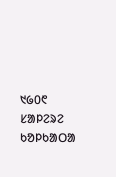᱑᱙᱐᱖ ᱥᱟᱞᱮᱨᱮ ᱠᱚᱞᱠᱟᱛᱟ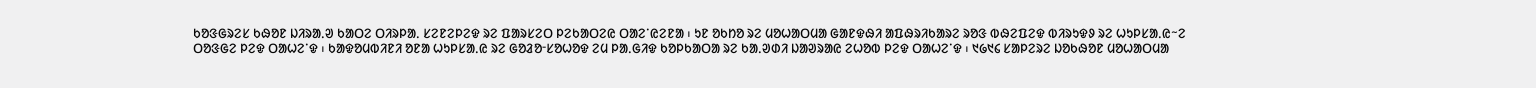ᱠᱚᱝᱜᱨᱮᱥ ᱠᱷᱚᱱ ᱡᱤᱨᱟᱹᱣ ᱠᱟᱛᱮ ᱛᱤᱨᱞᱟᱹ ᱥᱮᱱᱮᱞᱮᱫ ᱨᱮ ᱯᱟᱨᱥᱮᱛ ᱞᱮᱠᱟᱛᱮᱭ ᱛᱟᱮᱸᱭᱮᱱᱟ ᱾ ᱩᱱ ᱚᱠᱴᱚ ᱨᱮ ᱢᱚᱦᱟᱛᱢᱟ ᱜᱟᱱᱫᱷᱤ ᱟᱯᱷᱨᱤᱠᱟᱨᱮ ᱨᱚᱝ ᱵᱷᱮᱯᱮᱫ ᱵᱤᱨᱩᱫᱽ ᱨᱮ ᱦᱩᱞᱥᱟᱹᱭᱻᱮ ᱛᱚᱝᱜᱮ ᱞᱮᱫ ᱛᱟᱦᱮᱸᱫ ᱾ ᱠᱟᱫᱚᱢᱵᱤᱱᱤ ᱚᱱᱟ ᱦᱩᱞᱥᱟᱹᱭ ᱨᱮ ᱜᱚᱲᱚᱼᱥᱚᱦᱚᱫ ᱮᱢ ᱞᱟᱹᱜᱤᱫ ᱠᱚᱞᱠᱟᱛᱟ ᱨᱮ ᱠᱟᱹᱣᱰᱤ ᱡᱟᱣᱨᱟᱭ ᱮᱦᱚᱵ ᱞᱮᱫ ᱛᱟᱦᱮᱸᱫ ᱾ ᱑᱙᱑᱔ ᱥᱟᱞᱮᱨᱮ ᱡᱚᱠᱷᱚᱱ ᱢᱚᱦᱟᱛᱢᱟ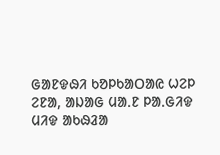ᱜᱟᱱᱫᱷᱤ ᱠᱚᱞᱠᱟᱛᱟᱭ ᱦᱮᱞ ᱮᱱᱟ, ᱟᱡᱟᱜ ᱢᱟᱹᱱ ᱞᱟᱹᱜᱤᱫ ᱢᱤᱫ ᱟᱠᱷᱲᱟ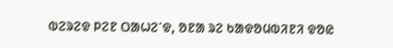ᱵᱮᱨᱮᱫ ᱞᱮᱱ ᱛᱟᱦᱮᱸᱫ, ᱚᱱᱟ ᱨᱮ ᱠᱟᱫᱚᱢᱵᱤᱱᱤ ᱫᱚᱭ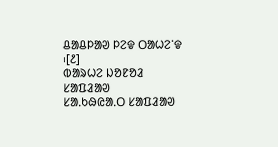ᱪᱟᱪᱞᱟᱣ ᱞᱮᱫ ᱛᱟᱦᱮᱸᱫ ᱾[᱒]
ᱵᱟᱨᱦᱮ ᱡᱚᱱᱚᱲ ᱥᱟᱯᱲᱟᱣ
ᱥᱟᱹᱠᱷᱭᱟᱹᱛ ᱥᱟᱯᱲᱟᱣ